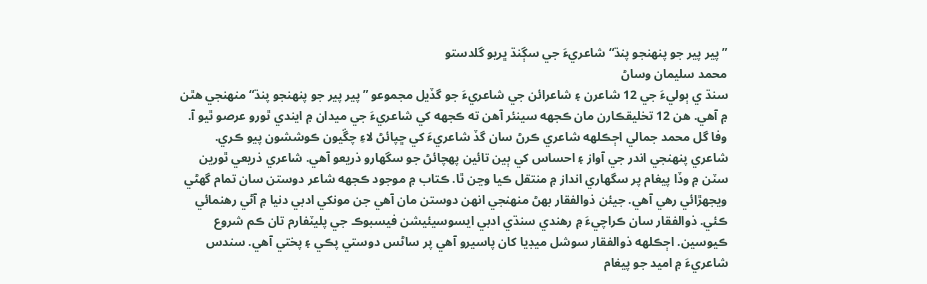”پير پير جو پنهنجو پنڌ“ شاعريءَ جي سڳنڌ ڀريو گلدستو
محمد سليمان وساڻ
سنڌ ي ٻوليءَ جي 12 شاعرن ۽ شاعرائن جي شاعريءَ جو گڏيل مجموعو ”پير پير جو پنهنجو پنڌ“ منهنجي هٿن ۾ آهي. هن 12 تخليقڪارن مان ڪجهه سينئر آهن ته ڪجهه کي شاعريءَ جي ميدان ۾ ايندي ٿورو عرصو ٿيو آ. وفا گل محمد جمالي اڄڪلهه شاعري ڪرڻ سان گڏ شاعريءَ کي ڇپائڻ لاءِ چڱيون ڪوششون پيو ڪري.
شاعري پنهنجي اندر جي آواز ۽ احساس کي ٻين تائين پهچائڻ جو سگهارو ذريعو آهي. شاعري ذريعي ٿورين سٽن ۾ وڏا پيغام پر سگهاري انداز ۾ منتقل ڪيا وڃن ٿا. ڪتاب ۾ موجود ڪجهه شاعر دوستن سان تمام گهڻي ويجهڙائي رهي آهي. جيئن ذوالفقار بهڻ منهنجي انهن دوستن مان آهي جن مونکي ادبي دنيا ۾ آڻي رهنمائي ڪئي. ذوالفقار سان ڪراچيءَ ۾ رهندي سنڌي ادبي ايسوسيئيشن فيسبوڪ جي پليٽفارم تان ڪم شروع ڪيوسين. اڄڪلهه ذوالفقار سوشل ميڊيا کان پاسيرو آهي پر ساڻس دوستي پڪي ۽ پختي آهي. سندس شاعريءَ ۾ اميد جو پيغام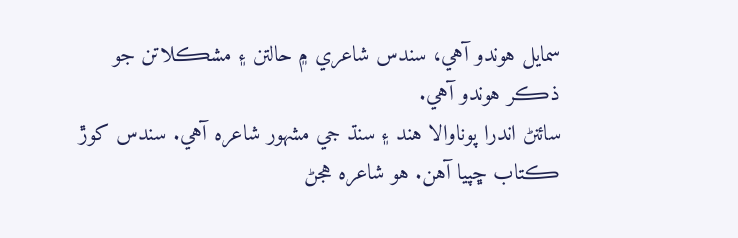سمايل هوندو آهي، سندس شاعري ۾ حالتن ۽ مشڪلاتن جو ذڪر هوندو آهي.
سائنڻ اندرا پوناوالا هند ۽ سنڌ جي مشهور شاعره آهي. سندس کوڙ ڪتاب ڇپيا آهن. هو شاعره هجڻ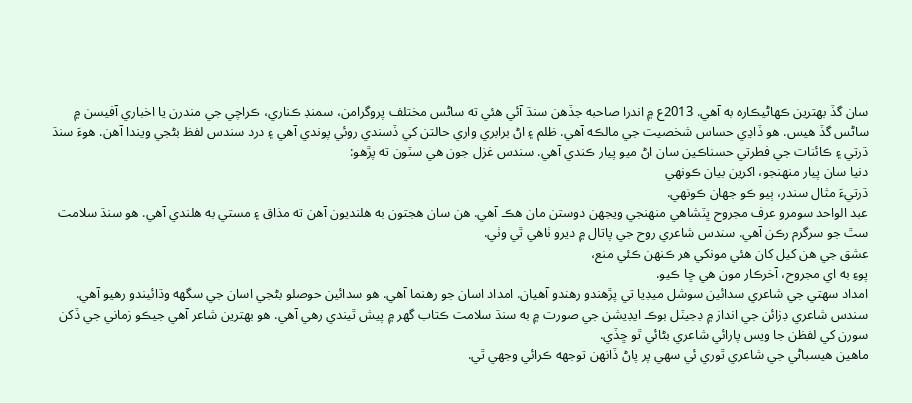سان گڏ بهترين ڪهاڻيڪاره به آهي. 2013ع ۾ اندرا صاحبه جڏهن سنڌ آئي هئي ته ساڻس مختلف پروگرامن، سمنڊ ڪناري، ڪراچي جي مندرن يا اخباري آفيسن ۾ ساڻس گڏ هيس. هو ڏاڍي حساس شخصيت جي مالڪه آهي. ظلم ۽ اڻ برابري واري حالتن کي ڏسندي روئي پوندي آهي ۽ درد سندس لفظ بڻجي ويندا آهن. هوءَ سنڌ ڌرتي ۽ ڪائنات جي فطرتي حسناڪين سان اڻ ميو پيار ڪندي آهي. سندس غزل جون هي سٽون ته پڙهو:
دنيا سان پيار منهنجو، اکرين بيان ڪونهي
ڌرتيءَ مثال سندر، ٻيو ڪو جهان ڪونهي.
عبد الواحد سومرو عرف مجروح ڀٽشاهي منهنجي ويجهن دوستن مان هڪ آهي. هن سان هجتون به هلنديون آهن ته مذاق ۽ مستي به هلندي آهي. هو سنڌ سلامت سٿ جو سرگرم رڪن آهي. سندس شاعري روح جي پاتال ۾ ديرو ٺاهي ٿي وٺي.
عشق جي هن کيل کان هئي مونکي هر ڪنهن ڪئي منع،
پوءِ به اي مجروح، آخرڪار مون هي ڇا ڪيو.
امداد سهتي جي شاعري سدائين سوشل ميڊيا تي پڙهندو رهندو آهيان. امداد اسان جو رهنما آهي. هو سدائين حوصلو بڻجي اسان جي سگهه وڌائيندو رهيو آهي. سندس شاعري ڊزائن جي انداز ۾ ڊجيٽل بوڪ ايڊيشن جي صورت ۾ به سنڌ سلامت ڪتاب گهر ۾ پيش ٿيندي رهي آهي. هو بهترين شاعر آهي جيڪو زماني جي ڏکن سورن کي لفظن جا ويس پارائي شاعري بڻائي ٿو ڇڏي.
ماهين هيسباڻي جي شاعري ٿوري ئي سهي پر پاڻ ڏانهن توجهه ڪرائي وجهي ٿي.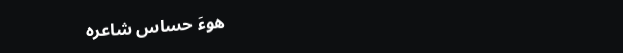هوءَ حساس شاعره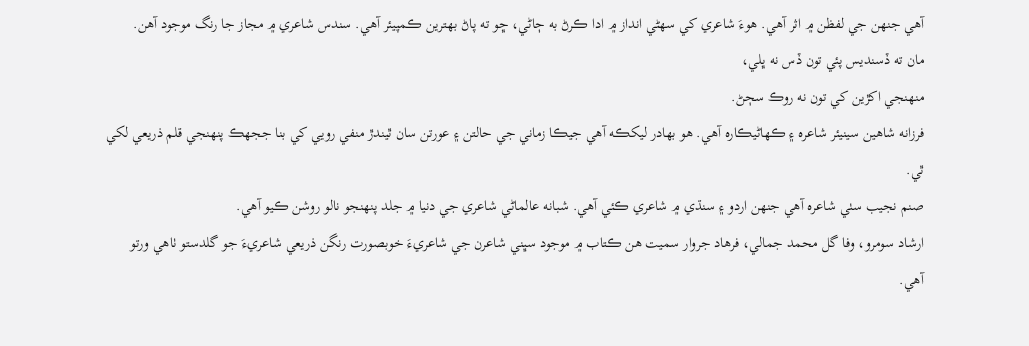آهي جنهن جي لفظن ۾ اثر آهي. هوءَ شاعري کي سهڻي انداز ۾ ادا ڪرڻ به ڄاڻي، ڇو ته پاڻ بهترين ڪمپيئر آهي. سندس شاعري ۾ مجاز جا رنگ موجود آهن.
مان ته ڏسنديس پئي تون ڏس نه ڀلي،
منهنجي اکڙين کي تون نه روڪ سڄڻ.
فرزانه شاهين سينيئر شاعره ۽ ڪهاڻيڪاره آهي. هو بهادر ليکڪه آهي جيڪا زماني جي حالتن ۽ عورتن سان ٿيندڙ منفي رويي کي بنا ججهڪ پنهنجي قلم ذريعي لکي ٿي.
صنم نجيب سٺي شاعره آهي جنهن اردو ۽ سنڌي ۾ شاعري ڪئي آهي. شبانه عالماڻي شاعري جي دنيا ۾ جلد پنهنجو نالو روشن ڪيو آهي.
ارشاد سومرو، وفا گل محمد جمالي، فرهاد جروار سميت هن ڪتاب ۾ موجود سڀني شاعرن جي شاعريءَ خوبصورت رنگن ذريعي شاعريءَ جو گلدستو ٺاهي ورتو آهي.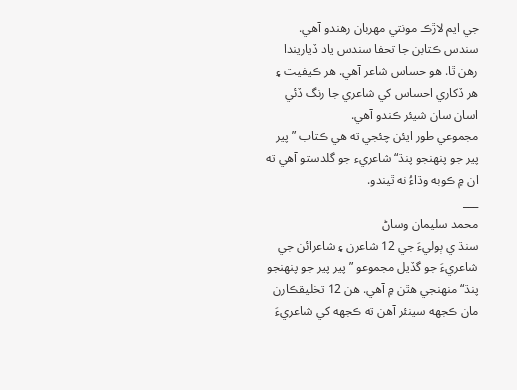جي ايم لاڙڪ مونتي مهربان رهندو آهي. سندس ڪتابن جا تحفا سندس ياد ڏياريندا رهن ٿا. هو حساس شاعر آهي. هر ڪيفيت ۽ هر ڏکاري احساس کي شاعري جا رنگ ڏئي اسان سان شيئر ڪندو آهي.
مجموعي طور ايئن چئجي ته هي ڪتاب ”پير پير جو پنهنجو پنڌ“ شاعريء جو گلدستو آهي ته ان ۾ ڪوبه وڌاءُ نه ٿيندو.
___
محمد سليمان وساڻ
سنڌ ي ٻوليءَ جي 12 شاعرن ۽ شاعرائن جي شاعريءَ جو گڏيل مجموعو ”پير پير جو پنهنجو پنڌ“ منهنجي هٿن ۾ آهي. هن 12 تخليقڪارن مان ڪجهه سينئر آهن ته ڪجهه کي شاعريءَ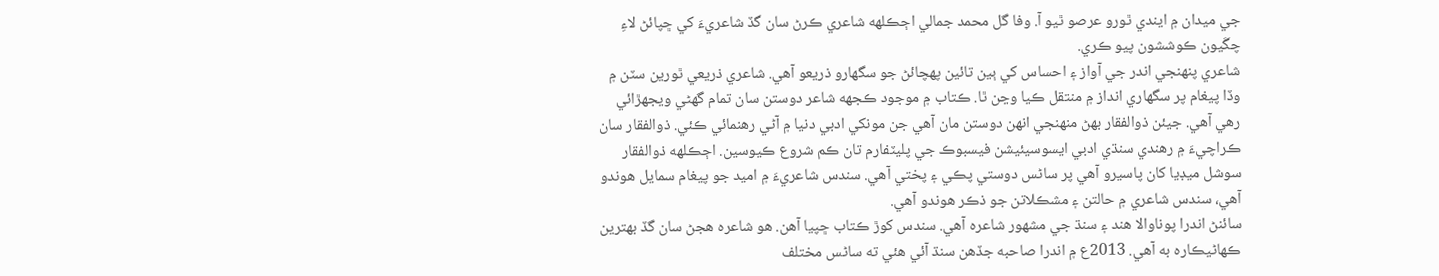جي ميدان ۾ ايندي ٿورو عرصو ٿيو آ. وفا گل محمد جمالي اڄڪلهه شاعري ڪرڻ سان گڏ شاعريءَ کي ڇپائڻ لاءِ چڱيون ڪوششون پيو ڪري.
شاعري پنهنجي اندر جي آواز ۽ احساس کي ٻين تائين پهچائڻ جو سگهارو ذريعو آهي. شاعري ذريعي ٿورين سٽن ۾ وڏا پيغام پر سگهاري انداز ۾ منتقل ڪيا وڃن ٿا. ڪتاب ۾ موجود ڪجهه شاعر دوستن سان تمام گهڻي ويجهڙائي رهي آهي. جيئن ذوالفقار بهڻ منهنجي انهن دوستن مان آهي جن مونکي ادبي دنيا ۾ آڻي رهنمائي ڪئي. ذوالفقار سان ڪراچيءَ ۾ رهندي سنڌي ادبي ايسوسيئيشن فيسبوڪ جي پليٽفارم تان ڪم شروع ڪيوسين. اڄڪلهه ذوالفقار سوشل ميڊيا کان پاسيرو آهي پر ساڻس دوستي پڪي ۽ پختي آهي. سندس شاعريءَ ۾ اميد جو پيغام سمايل هوندو آهي، سندس شاعري ۾ حالتن ۽ مشڪلاتن جو ذڪر هوندو آهي.
سائنڻ اندرا پوناوالا هند ۽ سنڌ جي مشهور شاعره آهي. سندس کوڙ ڪتاب ڇپيا آهن. هو شاعره هجڻ سان گڏ بهترين ڪهاڻيڪاره به آهي. 2013ع ۾ اندرا صاحبه جڏهن سنڌ آئي هئي ته ساڻس مختلف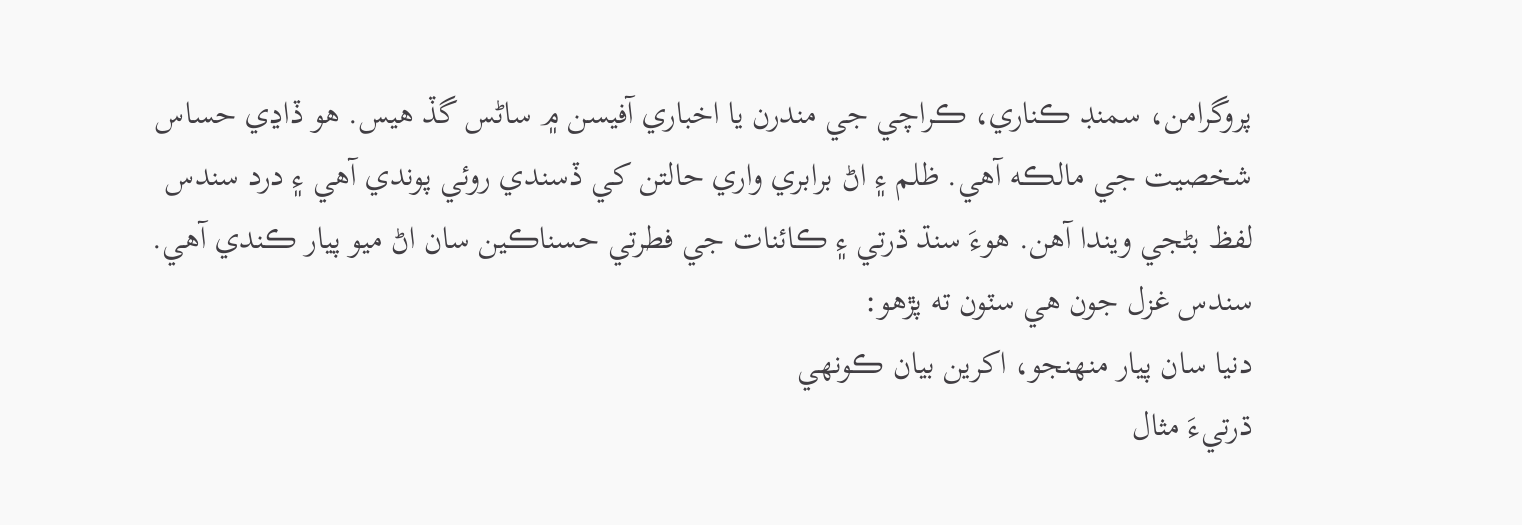پروگرامن، سمنڊ ڪناري، ڪراچي جي مندرن يا اخباري آفيسن ۾ ساڻس گڏ هيس. هو ڏاڍي حساس شخصيت جي مالڪه آهي. ظلم ۽ اڻ برابري واري حالتن کي ڏسندي روئي پوندي آهي ۽ درد سندس لفظ بڻجي ويندا آهن. هوءَ سنڌ ڌرتي ۽ ڪائنات جي فطرتي حسناڪين سان اڻ ميو پيار ڪندي آهي. سندس غزل جون هي سٽون ته پڙهو:
دنيا سان پيار منهنجو، اکرين بيان ڪونهي
ڌرتيءَ مثال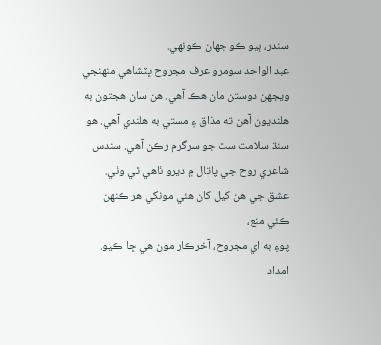سندر، ٻيو ڪو جهان ڪونهي.
عبد الواحد سومرو عرف مجروح ڀٽشاهي منهنجي ويجهن دوستن مان هڪ آهي. هن سان هجتون به هلنديون آهن ته مذاق ۽ مستي به هلندي آهي. هو سنڌ سلامت سٿ جو سرگرم رڪن آهي. سندس شاعري روح جي پاتال ۾ ديرو ٺاهي ٿي وٺي.
عشق جي هن کيل کان هئي مونکي هر ڪنهن ڪئي منع،
پوءِ به اي مجروح، آخرڪار مون هي ڇا ڪيو.
امداد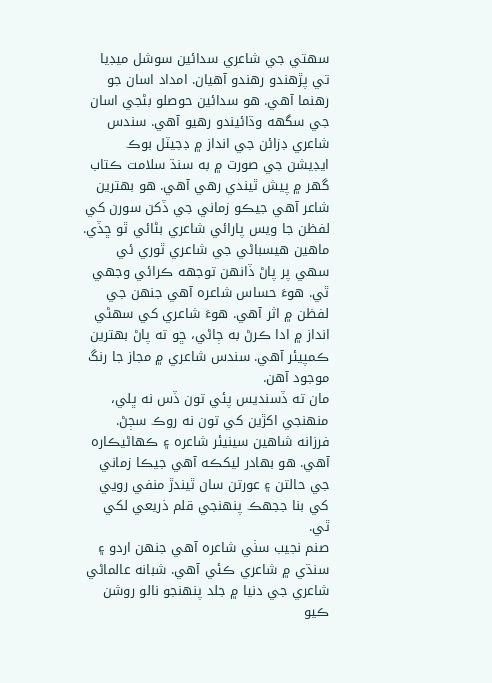سهتي جي شاعري سدائين سوشل ميڊيا تي پڙهندو رهندو آهيان. امداد اسان جو رهنما آهي. هو سدائين حوصلو بڻجي اسان جي سگهه وڌائيندو رهيو آهي. سندس شاعري ڊزائن جي انداز ۾ ڊجيٽل بوڪ ايڊيشن جي صورت ۾ به سنڌ سلامت ڪتاب گهر ۾ پيش ٿيندي رهي آهي. هو بهترين شاعر آهي جيڪو زماني جي ڏکن سورن کي لفظن جا ويس پارائي شاعري بڻائي ٿو ڇڏي.
ماهين هيسباڻي جي شاعري ٿوري ئي سهي پر پاڻ ڏانهن توجهه ڪرائي وجهي ٿي. هوءَ حساس شاعره آهي جنهن جي لفظن ۾ اثر آهي. هوءَ شاعري کي سهڻي انداز ۾ ادا ڪرڻ به ڄاڻي، ڇو ته پاڻ بهترين ڪمپيئر آهي. سندس شاعري ۾ مجاز جا رنگ موجود آهن.
مان ته ڏسنديس پئي تون ڏس نه ڀلي،
منهنجي اکڙين کي تون نه روڪ سڄڻ.
فرزانه شاهين سينيئر شاعره ۽ ڪهاڻيڪاره آهي. هو بهادر ليکڪه آهي جيڪا زماني جي حالتن ۽ عورتن سان ٿيندڙ منفي رويي کي بنا ججهڪ پنهنجي قلم ذريعي لکي ٿي.
صنم نجيب سٺي شاعره آهي جنهن اردو ۽ سنڌي ۾ شاعري ڪئي آهي. شبانه عالماڻي شاعري جي دنيا ۾ جلد پنهنجو نالو روشن ڪيو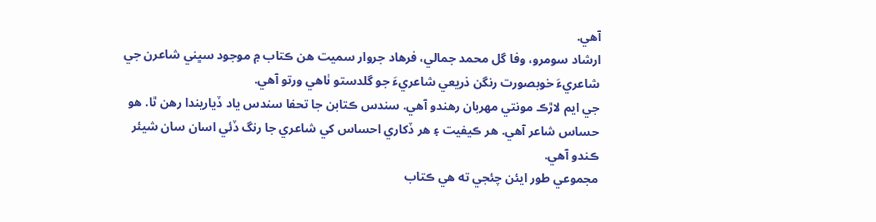آهي.
ارشاد سومرو، وفا گل محمد جمالي، فرهاد جروار سميت هن ڪتاب ۾ موجود سڀني شاعرن جي شاعريءَ خوبصورت رنگن ذريعي شاعريءَ جو گلدستو ٺاهي ورتو آهي.
جي ايم لاڙڪ مونتي مهربان رهندو آهي. سندس ڪتابن جا تحفا سندس ياد ڏياريندا رهن ٿا. هو حساس شاعر آهي. هر ڪيفيت ۽ هر ڏکاري احساس کي شاعري جا رنگ ڏئي اسان سان شيئر ڪندو آهي.
مجموعي طور ايئن چئجي ته هي ڪتاب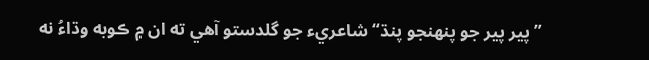”پير پير جو پنهنجو پنڌ“ شاعريء جو گلدستو آهي ته ان ۾ ڪوبه وڌاءُ نه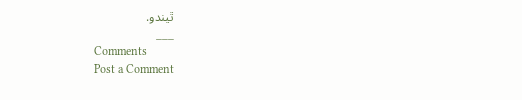ٿيندو.
___
Comments
Post a Comment